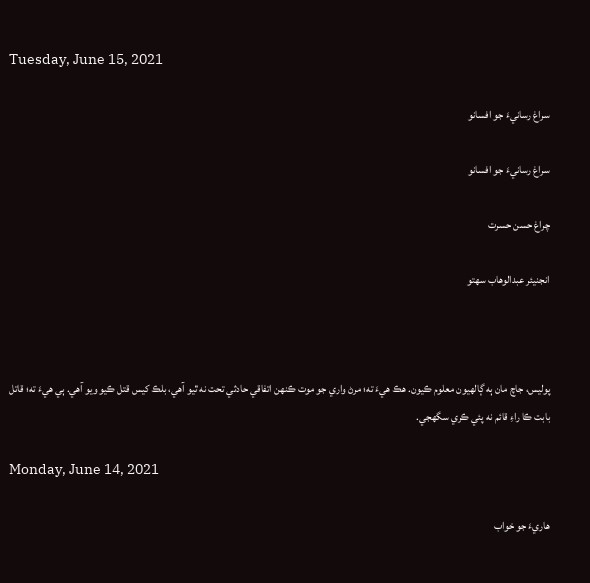Tuesday, June 15, 2021

سراغ رسانيءَ جو افسانو

سراغ رسانيءَ جو افسانو

چراغ حسن حسرت

انجنيئر عبدالوهاب سهتو



پوليس، جاچ مان ٻه ڳالھيون معلوم ڪيون. ھڪ ھيءَ ته؛ مرڻ واري جو موت ڪنھن اتفاقي حادثي تحت نه ٿيو آھي، بلڪ کيس قتل ڪيو ويو آھي. ٻي ھيءَ ته؛ قاتل بابت ڪا راءِ قائم نه پئي ڪري سگھجي.

Monday, June 14, 2021

ھاريءَ جو خواب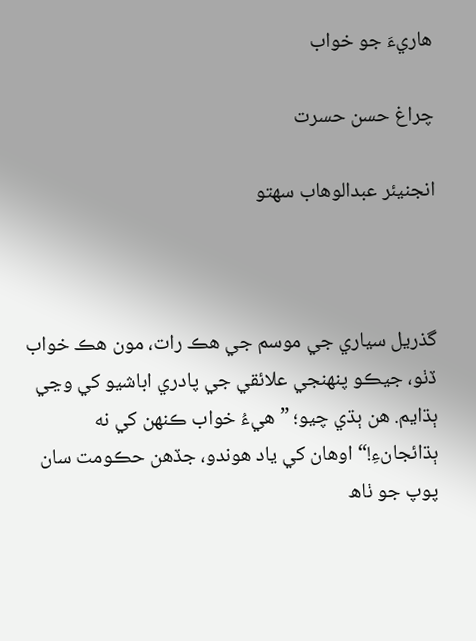ھاريءَ جو خواب

چراغ حسن حسرت

انجنيئر عبدالوهاب سهتو



گذريل سياري جي موسم جي ھڪ رات، مون ھڪ خواب ڏٺو، جيڪو پنھنجي علائقي جي پادري اباشيو کي وڃي ٻڌايم. ھن ٻڌي چيو؛ ”ھيءُ خواب ڪنھن کي نه ٻڌائجانءِ!“ اوھان کي ياد ھوندو، جڏھن حڪومت سان پوپ جو ٺاھ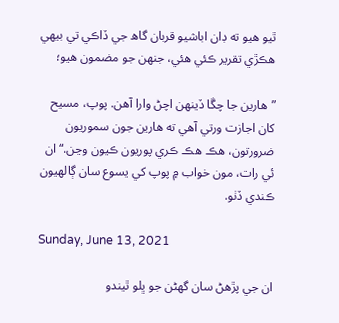ٿيو ھيو ته ڊان اباشيو قربان گاھ جي ڏاڪي تي بيھي ھڪڙي تقرير ڪئي ھئي، جنھن جو مضمون ھيو؛

”ھارين جا چڱا ڏينھن اچڻ وارا آھن. پوپ، مسيح کان اجازت ورتي آھي ته ھارين جون سموريون ضرورتون، ھڪ ھڪ ڪري پوريون ڪيون وڃن.“ ان ئي رات، مون خواب ۾ پوپ کي يسوع سان ڳالھيون ڪندي ڏٺو.

Sunday, June 13, 2021

ان جي پڙھڻ سان گھڻن جو ڀلو ٿيندو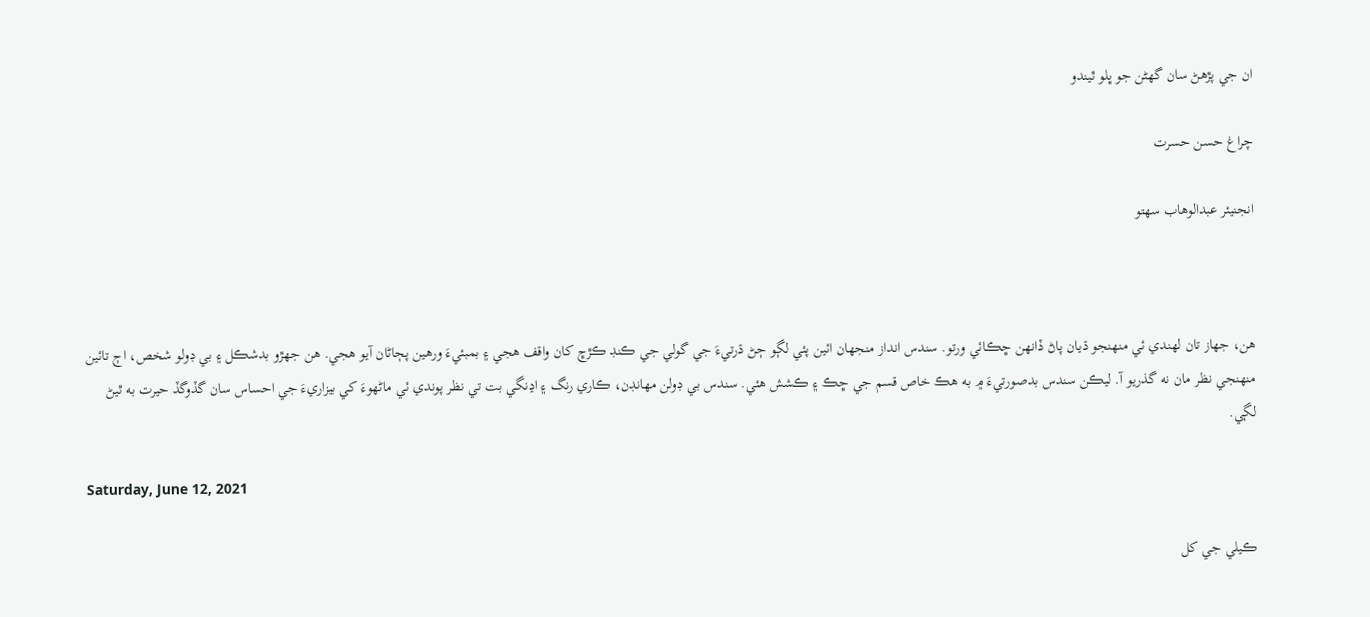ان جي پڙھڻ سان گھڻن جو ڀلو ٿيندو

چراغ حسن حسرت

انجنيئر عبدالوهاب سهتو



ھن، جھاز تان لھندي ئي منھنجو ڌيان پاڻ ڏانھن ڇڪائي ورتو. سندس انداز منجھان ائين پئي لڳو ڄڻ ڌرتيءَ جي گولي جي ڪنڊ ڪڙڇ کان واقف ھجي ۽ بمبئيءَ ورھين پڄاڻان آيو ھجي. ھن جھڙو بدشڪل ۽ بي ڊولو شخص، اڄ تائين منھنجي نظر مان نه گذريو آ. ليڪن سندس بدصورتيءَ ۾ به ھڪ خاص قسم جي ڇڪ ۽ ڪشش ھئي. سندس بي ڊولن مھانڊن، ڪاري رنگ ۽ اڍنگي بت تي نظر پوندي ئي ماڻھوءَ کي بيزاريءَ جي احساس سان گڏوگڏ حيرت به ٿيڻ لڳي.

Saturday, June 12, 2021

ڪيلي جي کل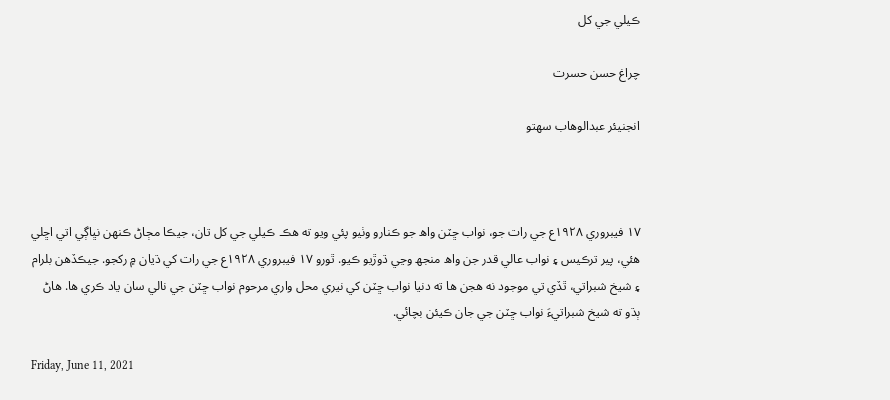ڪيلي جي کل

چراغ حسن حسرت

انجنيئر عبدالوهاب سهتو



۱۷ فيبروري ۱۹۲۸ع جي رات جو، نواب ڇٽن واھ جو ڪنارو وٺيو پئي ويو ته ھڪ ڪيلي جي کل تان، جيڪا مڄاڻ ڪنھن نڀاڳي اتي اڇلي ھئي، پير ترڪيس ۽ نواب عالي قدر جن واھ منجھ وڃي ڌوڙيو ڪيو. ٿورو ۱۷ فيبروري ۱۹۲۸ع جي رات کي ڌيان ۾ رکجو. جيڪڏھن بلرام ۽ شيخ شبراتي، ٿڏي تي موجود نه ھجن ھا ته دنيا نواب ڇٽن کي نيري محل واري مرحوم نواب ڇٽن جي نالي سان ياد ڪري ھا. ھاڻ ٻڌو ته شيخ شبراتيءَ نواب ڇٽن جي جان ڪيئن بچائي.

Friday, June 11, 2021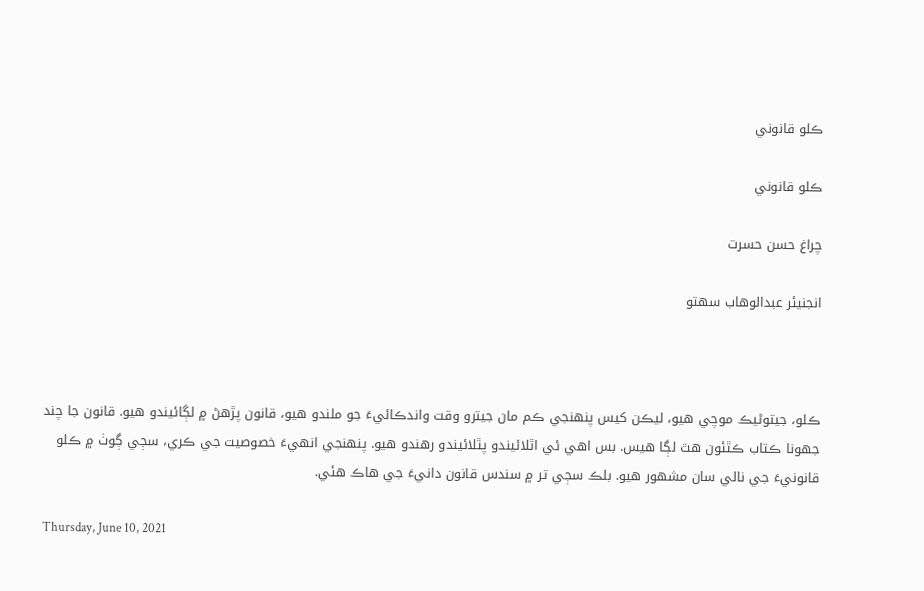ڪلو قانوني

ڪلو قانوني

چراغ حسن حسرت

انجنيئر عبدالوهاب سهتو



ڪلو، جيتوڻيڪ موچي ھيو، ليڪن کيس پنھنجي ڪم مان جيترو وقت واندڪائيءَ جو ملندو ھيو، قانون پڙھڻ ۾ لڳائيندو ھيو. قانون جا چند جھونا ڪتاب ڪٿئون ھٿ لڳا ھيس. بس اھي ئي اٿلائيندو پٿلائيندو رھندو ھيو. پنھنجي انھيءَ خصوصيت جي ڪري، سڄي ڳوٺ ۾ ڪلو قانونيءَ جي نالي سان مشھور ھيو. بلڪ سڄي تر ۾ سندس قانون دانيءَ جي ھاڪ ھئي.

Thursday, June 10, 2021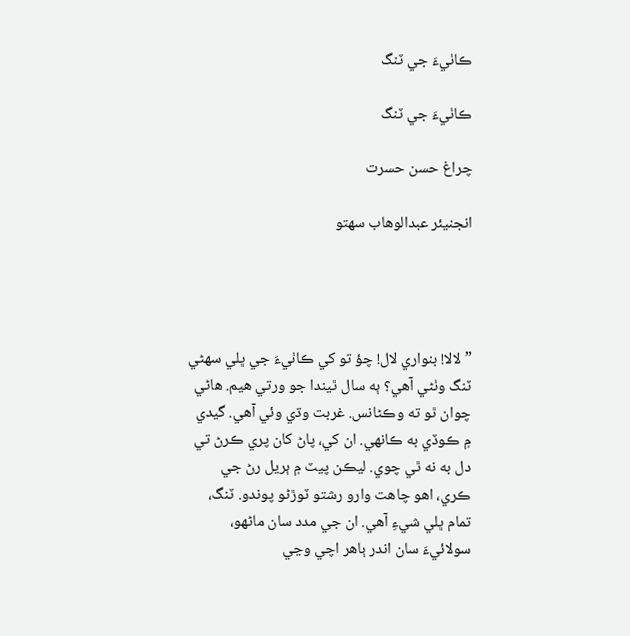ڪاٺيءَ جي ٽنگ

ڪاٺيءَ جي ٽنگ

چراغ حسن حسرت

انجنيئر عبدالوهاب سهتو




”لالا! بنواري لال! چؤ تو کي ڪاٺيءَ جي ڀلي سھڻي ٽنگ وٺڻي آھي؟ ٻه سال ٿيندا جو ورتي ھيم. ھاڻي چوان ٿو ته وڪڻانس. غربت وڌي وئي آھي. گيدي ۾ ڪوڏي به ڪانھي. ان کي، پاڻ کان پري ڪرڻ تي دل به نه ٿي چوي. ليڪن پيٽ ۾ ٻريل رڻ جي ڪري، اھو چاھت وارو رشتو ٽوڙڻو پوندو. ٽنگ، تمام ڀلي شيءِ آھي. ان جي مدد سان ماڻھو، سولائيءَ سان اندر ٻاھر اچي وڃي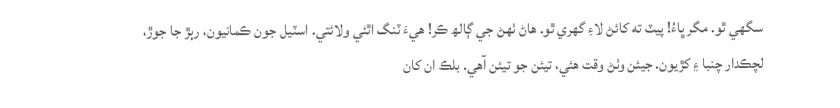سگھي ٿو. مگر ڀاءُ! پيٽ ته کائڻ لاءِ گھري ٿو. ھاڻ ٺھڻ جي ڳالھ ڪر! ھيءَ ٽنگ اٿئي ولائتي. اسٽيل جون ڪمانيون، رٻڙ جا جوڙ، لچڪدار چنبا ۽ کڙيون. جيئن وٺڻ وقت ھئي، تيئن جو تيئن آھي. بلڪ ان کان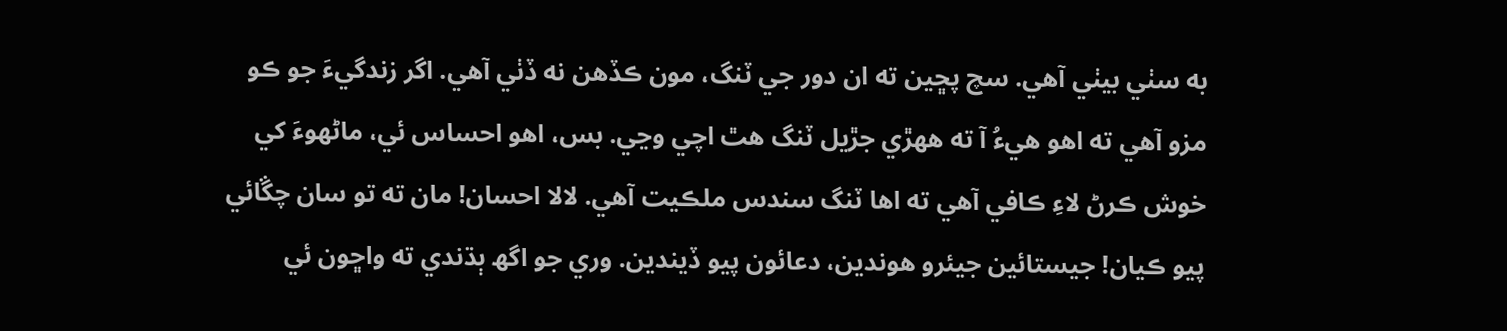به سٺي بيٺي آھي. سچ پڇين ته ان دور جي ٽنگ، مون ڪڏھن نه ڏٺي آھي. اگر زندگيءَ جو ڪو مزو آھي ته اھو ھيءُ آ ته ھھڙي جڙيل ٽنگ ھٿ اچي وڃي. بس، اھو احساس ئي، ماڻھوءَ کي خوش ڪرڻ لاءِ ڪافي آھي ته اھا ٽنگ سندس ملڪيت آھي. لالا احسان! مان ته تو سان چڱائي پيو ڪيان! جيستائين جيئرو ھوندين، دعائون پيو ڏيندين. وري جو اگھ ٻڌندي ته واڇون ئي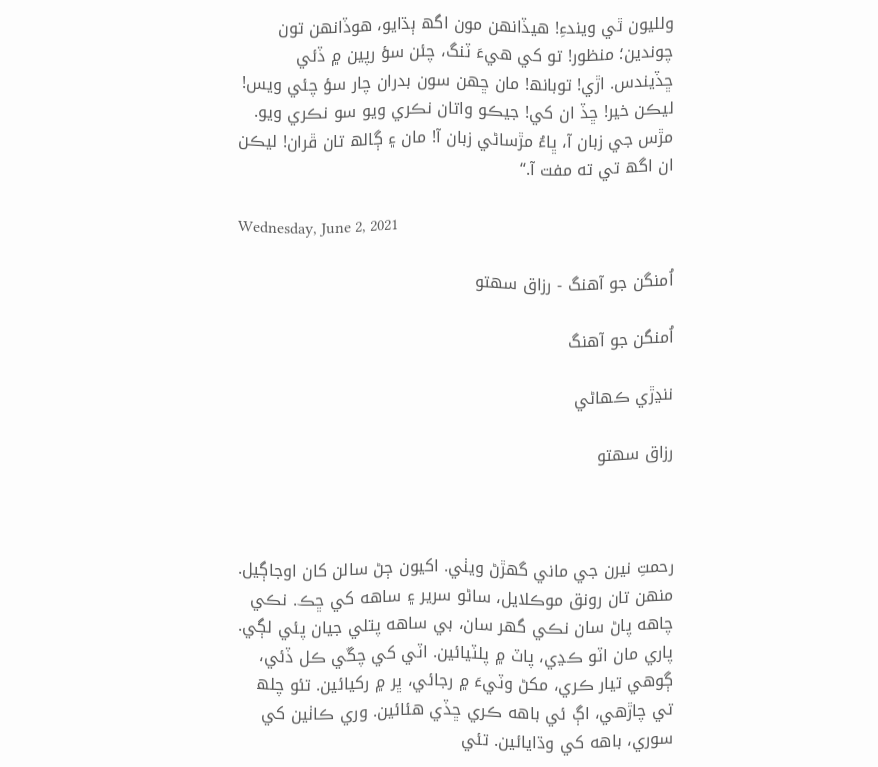ولليون ٿي ويندءِ! ھيڏانھن مون اگھ ٻڌايو، ھوڏانھن تون چوندين؛ منظور! تو کي ھيءَ ٽنگ، چئن سؤ رپين ۾ ڏئي ڇڏيندس. اڙي! توبانھ! مان ڇھن سون بدران چار سؤ چئي ويس! ليڪن خير! ڇڏ ان کي! جيڪو واتان نڪري ويو سو نڪري ويو. مڙس جي زبان آ، ڀاءُ مڙساڻي زبان آ! مان ۽ ڳالھ تان ڦران! ليڪن ان اگھ تي ته مفت آ.“

Wednesday, June 2, 2021

اُمنگن جو آهنگ - رزاق سهتو

اُمنگن جو آهنگ

ننڍڙي ڪهاڻي

رزاق سهتو



رحمتِ نيرن جي ماني گهڙڻ ويٺي. اکيون ڄڻ سالن کان اوجاڳيل. منهن تان رونق موڪلايل، ساڻو سرير ۽ ساهه کي ڇڪ. نڪي چاهه پاڻ سان نڪي گهر سان، بي ساهه پتلي جيان پئي لڳي. پاري مان اٽو ڪڍي، پاٽ ۾ پلٽيائين. اٽي کي چڱي ڪل ڏئي، ڳوھي تيار ڪري، مکڻ وٽيءَ ۾ رجائي، ڀر ۾ رکيائين. تئو چلھ تي چاڙهي، اڳ ئي باهه ڪري ڇڏي هئائين. وري ڪاٺين کي سوري، باهه کي وڌايائين. تئي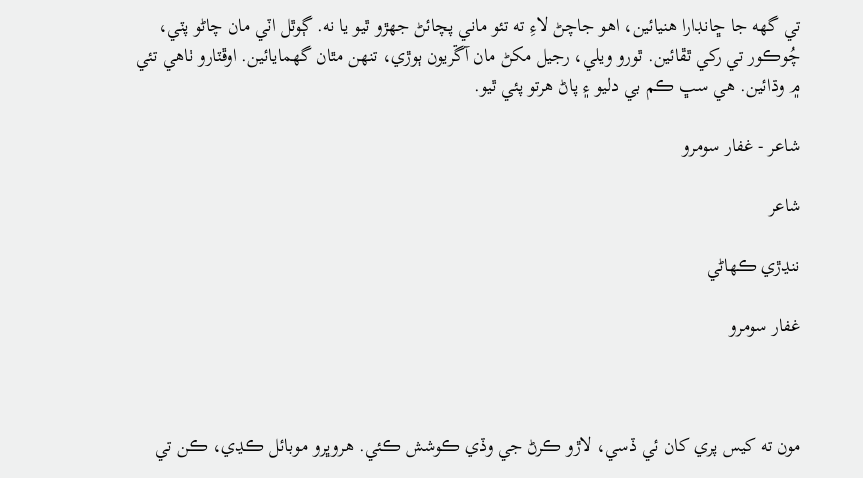تي گهه جا ڇانڊارا هنيائين، اهو جاچڻ لاءِ ته تئو ماني پچائڻ جهڙو ٿيو يا نه. ڳوٿل اٽي مان چاڻو پٽي، چُوڪور تي رکي ٿڦائين. ٿورو ويلي، رجيل مکڻ مان آڱريون ٻوڙي، تنهن مٿان گهمايائين. اوڦٽارو ٺاهي تئي ۾ وڌائين. هي سڀ ڪم بي دليو ۽ پاڻ هرتو پئي ٿيو.

شاعر - غفار سومرو

شاعر

ننڍڙي ڪهاڻي

غفار سومرو



مون ته کيس پري کان ئي ڏسي، لاڙو ڪرڻ جي وڏي ڪوشش ڪئي. هروڀرو موبائل ڪڍي، ڪن تي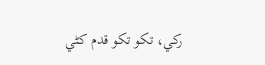رکي، تکو تکو قدم کڻي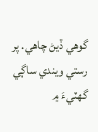گوهي ڏيڻ چاهي. پر رستي ويندي ساڳي گهٽيءَ ۾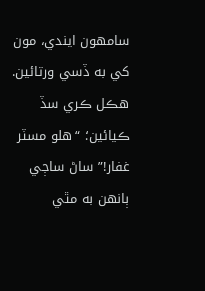سامهون ايندي، مون کي به ڏسي ورتائين. هڪل ڪري سڏ ڪيائين؛ “هلو مسٽر غفار!” ساڻ ساڄي ٻانهن به مٿي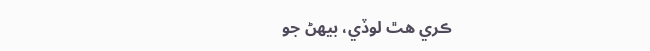ڪري هٿ لوڏي، بيهڻ جو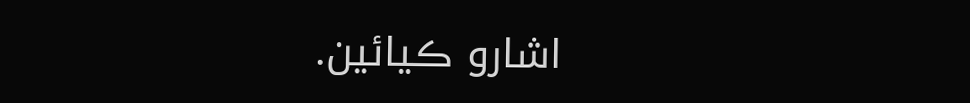اشارو ڪيائين.